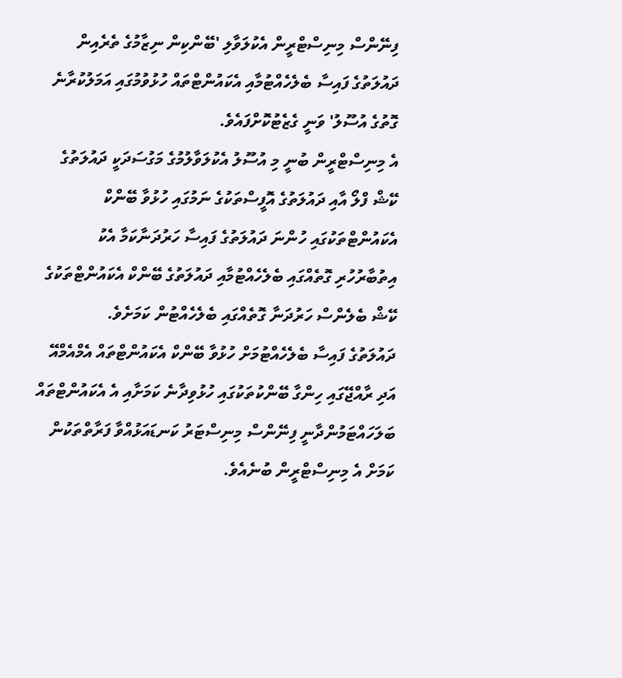ފިނޭންސް މިނިސްޓްރީން އެކުލަވާލި 'ބޭންކިން ނިޒާމުގެ ތެރެއިން ދައުލަތުގެ ފައިސާ ބެލެހެއްޓުމާއި އެކައުންޓްތައް ހުޅުވުމުގައި އަމަލުކުރާނެ ގޮތުގެ އުސޫލު' ވަނީ ގެޒެޓުކޮށްފައެވެ.
އެ މިނިސްޓްރީން ބުނީ މި އުސޫލު އެކުލަވާލުމުގެ މަގުސަދަކީ ދައުލަތުގެ ކޭޝް ފްލޯ އާއި ދައުލަތުގެ އޮފީސްތަކުގެ ނަމުގައި ހުޅުވާ ބޭންކް އެކައުންޓްތަކުގައި ހުންނަ ދައުލަތުގެ ފައިސާ ހަރުދަނާކަމާ އެކު އިތުބާރުހުރި ގޮތެއްގައި ބެލެހެއްޓުމާއި ދައުލަތުގެ ބޭންކް އެކައުންޓްތަކުގެ ކޭޝް ބެލެންސް ހަރުދަނާ ގޮތެއްގައި ބެލެހެއްޓުން ކަމަށެވެ.
ދައުލަތުގެ ފައިސާ ބެލެހެއްޓުމަށް ހުޅުވާ ބޭންކް އެކައުންޓްތައް އެމްއެމްއޭ އަދި ރާއްޖޭގައި ހިންގާ ބޭންކުތަކުގައި ހުޅުވިދާނެ ކަމަށާއި އެ އެކައުންޓްތައް ބަލަހައްޓަމުންދާނީ ފިނޭންސް މިނިސްޓަރު ކަނޑައަޅުއްވާ ފަރާތްތަކުން ކަމަށް އެ މިނިސްޓްރީން ބުނެއެވެ.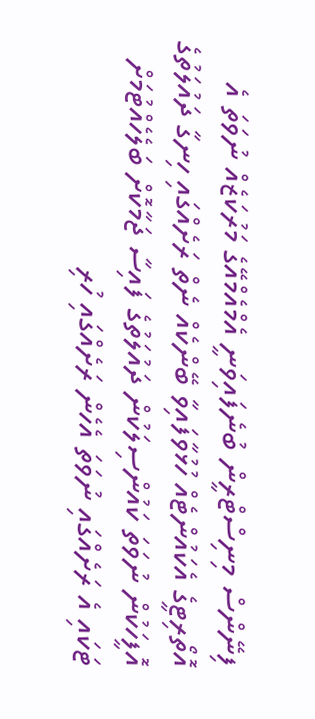ފިނޭންސް މިނިސްޓްރީން ބުނެފައިވަނީ އެމްއެމްއޭގެ މަރުކަޒެއް ނުވަތަ އެ އޮތޯރިޓީގެ އެކައުންޓެއް ހުޅުވާފައިވާ ބޭންކެއް ނެތް ރަށެއްގައި ހިނގާ ދައުލަތުގެ އޮފީހަކުން ނުވަތަ ކައުންސިލަކުން ދައުލަތުގެ ފައިސާ ޖަމާކޮށް ބަލެހެއްޓުމަށް ޓަކައި އެ ރަށެއްގައި ނުވަތަ އެހެން ރަށެއްގައި ހުރި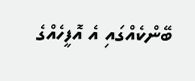ބޭންކެއްގައި އެ އޮފީހެއްގެ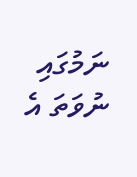ނަމުގައި ނުވަތަ އެ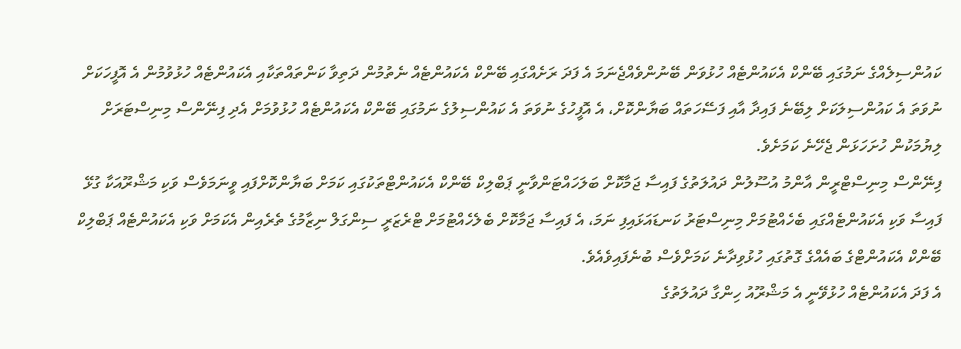ކައުންސިލެއްގެ ނަމުގައި ބޭންކް އެކައުންޓެއް ހުޅުވަން ބޭނުންވެއްޖެނަމަ އެ ފަދަ ރަށެއްގައި ބޭންކް އެކައުންޓެއް ނެތުމުން ދަތިވާ ކަންތައްތަކާއި އެކައުންޓެއް ހުޅުވުމުން އެ އޮފީހަކަށް ނުވަތަ އެ ކައުންސިލަކަށް ލިބޭނެ ފައިދާ އާއި ފަސޭހަތައް ބަޔާންކޮށް، އެ އޮފީހުގެ ނުވަތަ އެ ކައުންސިލުގެ ނަމުގައި ބޭންކް އެކައުންޓެއް ހުޅުވުމަށް އެދި ފިނޭންސް މިނިސްޓަރަށް ލިޔުމަކުން ހުށަހަޅަން ޖެހޭނެ ކަމަށެވެ.
ފިނޭންސް މިނިސްޓްރީން އާންމު އުސޫލުން ދައުލަތުގެ ފައިސާ ޖަމާކޮށް ބަލަހައްޓަންވާނީ ޕަބްލިކް ބޭންކް އެކައުންޓްތަކުގައި ކަމަށް ބަޔާންކޮށްފައި ވީނަމަވެސް ވަކި މަޝްރޫއަކާ ގުޅޭ ފައިސާ ވަކި އެކައުންޓެއްގައި ބެހެއްޓުމަށް މިނިސްޓަރު ކަނޑައަޅައިފި ނަމަ، އެ ފައިސާ ޖަމާކޮށް ބެލެހެއްޓުމަށް ޓްރެޒަރީ ސިންގަލް ނިޒާމުގެ ތެރެއިން އެކަމަށް ވަކި އެކައުންޓެއް ޕަބްލިކް ބޭންކް އެކައުންޓްގެ ބައެއްގެ ގޮތުގައި ހުޅުވިދާނެ ކަމަށްވެސް ބުނެފައިވެއެވެ.
އެ ފަދަ އެކައުންޓެއް ހުޅުވޭނީ އެ މަޝްރޫއު ހިންގާ ދައުލަތުގެ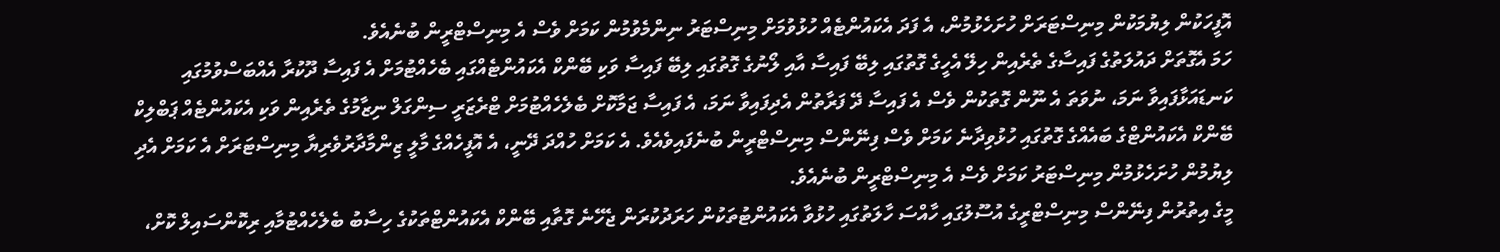އޮފީހަކުން ލިޔުމަކުން މިނިސްޓަރަށް ހުށަހެޅުމުން، އެ ފަދަ އެކައުންޓެއް ހުޅުވުމަށް މިނިސްޓަރު ނިންމެވުމުން ކަމަށް ވެސް އެ މިނިސްޓްރީން ބުނެއެވެ.
ހަމަ އެގޮތަށް ދައުލަތުގެ ފައިސާގެ ތެރެއިން ހިލޭ އެހީގެ ގޮތުގައި ލިބޭ ފައިސާ އާއި ލޯނުގެ ގޮތުގައި ލިބޭ ފައިސާ ވަކި ބޭންކް އެކައުންޓެއްގައި ބެހެއްޓުމަށް އެ ފައިސާ ދޫކުރާ އެއްބަސްވުމުގައި ކަނޑައަޅާފައިވާ ނަމަ، ނުވަތަ އެ ނޫން ގޮތަކުން ވެސް އެ ފައިސާ ދޭ ފަރާތުން އެދިފައިވާ ނަމަ، އެ ފައިސާ ޖަމާކޮށް ބެލެހެއްޓުމަށް ޓްރެޒަރީ ސިންގަލް ނިޒާމުގެ ތެރެއިން ވަކި އެކައުންޓެއް ޕަބްލިކް ބޭންކް އެކައުންޓްގެ ބައެއްގެ ގޮތުގައި ހުޅުވިދާނެ ކަމަށް ވެސް ފިނޭންސް މިނިސްޓްރީން ބުނެފައިވެއެވެ. އެ ކަމަށް ހުއްދަ ދޭނީ، އެ އޮފީހެއްގެ މާލީ ޒިންމާދާރުވެރިޔާ މިނިސްޓަރަށް އެ ކަމަށް އެދި ލިޔުމުން ހުށަހެޅުމުން މިނިސްޓަރު ކަމަށް ވެސް އެ މިނިސްޓްރީން ބުނެއެވެ.
މީގެ އިތުރުން ފިނޭންސް މިނިސްޓްރީގެ އުސޫލުގައި ހާއްސަ ހާލަތުގައި ހުޅުވާ އެކައުންޓުތަކުން ހަރަދުކުރަން ޖެހޭނެ ގޮތާއި ބޭންކް އެކައުންޓްތަކުގެ ހިސާބު ބެލެހެއްޓުމާއި ރިކޮންސައިލް ކޮށް،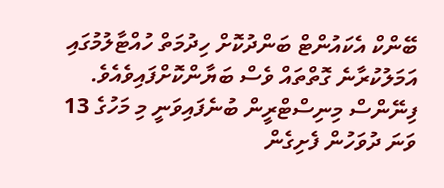ބޭންކް އެކައުންޓް ބަންދުކޮށް ހިދުމަތް ހުއްޓާލުމުގައި އަމަލުކުރާނެ ގޮތްތައް ވެސް ބަޔާންކޮށްފައިވެއެވެ.
ފިނޭންސް މިނިސްޓްރީން ބުނެފައިވަނީ މި މަހުގެ 13 ވަނަ ދުވަހުން ފެށިގެން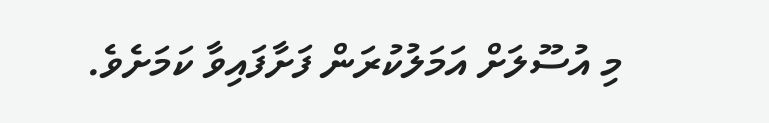މި އުސޫލަށް އަމަލުކުރަން ފަށާފައިވާ ކަމަށެވެ.